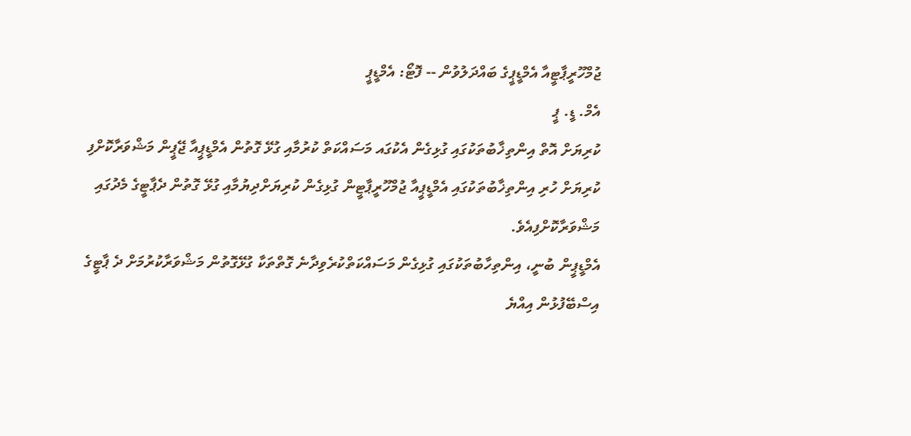ޖުމްހޫރީޕާޓީއާ އެމްޑީޕީގެ ބައްދަލުވުން -- ފޮޓޯ: އެމްޑީޕީ
އެމް. ޑީ. ޕީ
ކުރިޔަށް އޮތް އިންތިޚާބުތަކުގައި ގުޅިގެން އެކުގައ މަސައްކަތް ކުރުމާއި ގުޅޭ ގޮތުން އެމްޑީޕީއާ ޖޭޕީން މަޝްވަރާކޮށްފި
ކުރިޔަށް ހުރި އިންތިޚާބުތަކުގައި އެމްޑީޕީއާ ޖުމްހޫރީޕާޓީން ގުޅިގެން ކުރިޔަށްދިޔުމާއި ގުޅޭ ގޮތުން ދެޕާޓީގެ މެދުގައި މަޝްވަރާކޮށްފިއެވެ.
އެމްޑީޕީން ބުނީ، އިންތިހާބުތަކުގައި ގުޅިގެން މަސައްކަތްކުރެވިދާނެ ގޮތްތަކާ ގުޅޭގޮތުން މަޝްވަރާކުރުމަށް ދެ ޕާޓީގެ އިސްބޭފުޅުން އިއްޔެ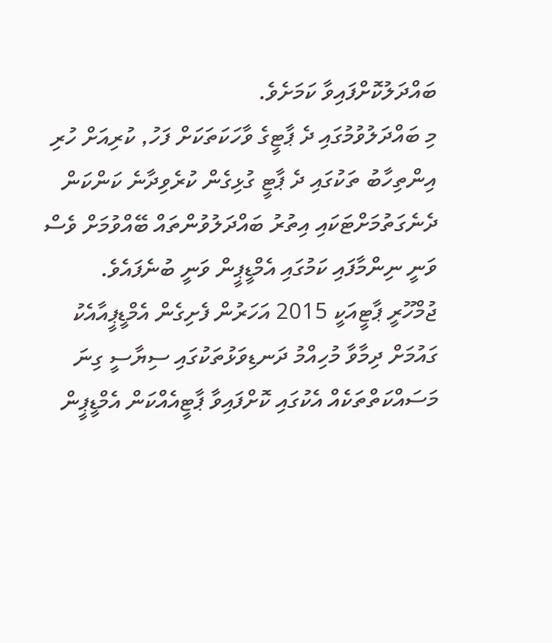ބައްދަލުކޮށްފައިވާ ކަމަށެވެ.
މި ބައްދަލުވުމުގައި ދެ ޕާޓީގެ ވާހަކަތަކަށް ފަހު, ކުރިއަށް ހުރި އިންތިހާބު ތަކުގައި ދެ ޕާޓީ ގުޅިގެން ކުރެވިދާނެ ކަންކަން ދެނެގަތުމަށްޓަކައި އިތުރު ބައްދަލުވުންތައް ބޭއްވުމަށް ވެސް ވަނީ ނިންމާފައި ކަމުގައި އެމްޑީޕީން ވަނީ ބުނެފައެވެ.
ޖުމްހޫރީ ޕާޓީއަކީ 2015 އަހަރުން ފެށިގެން އެމްޑީޕީއާއެކު ގައުމަށް ދިމާވާ މުހިއްމު ދަނޑިވަޅުތަކުގައި ސިޔާސީ ގިނަ މަސައްކަތްތަކެއް އެކުގައި ކޮށްފައިވާ ޕާޓީއެއްކަން އެމްޑީޕީން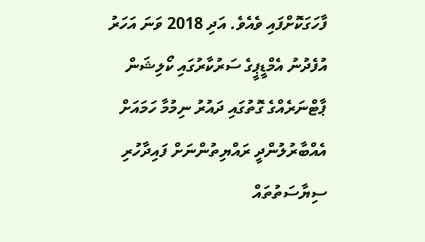ފާހަގަކޮށްފައި ވެއެވެ. އަދި 2018 ވަނަ އަހަރު އުފެދުނު އެމްޑީޕީގެ ސަރުކާރުގައި ކޯލިޝަން ޕާޓްނަރެއްގެ ގޮތުގައި ދައުރު ނިމުމާ ހަމައަށް އެއްބާރުލުންދީ ރައްޔިތުންނަށް ފައިދާހުރި ސިޔާސަތުތައް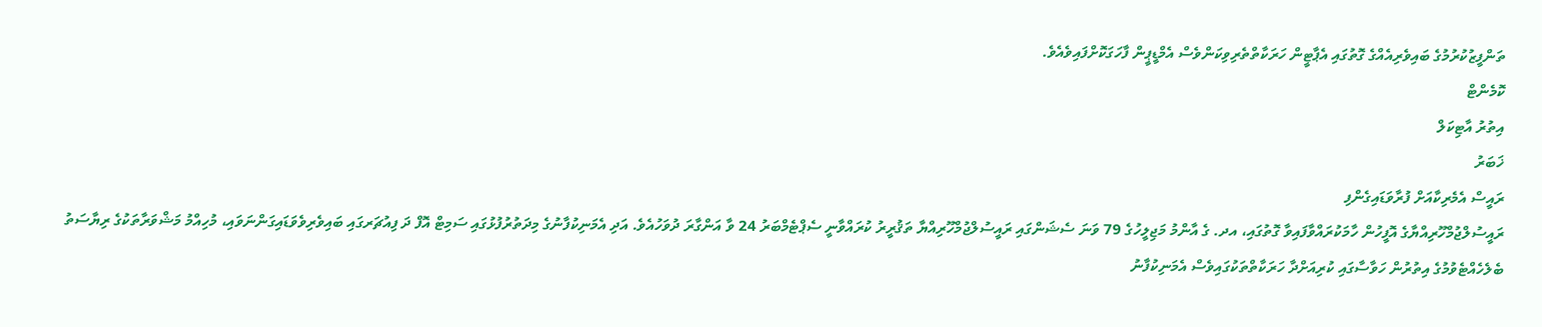ތަންފީޒުކުރުމުގެ ބައިވެރިއެއްގެ ގޮތުގައި އެޕާޓީން ހަރަކާތްތެރިވިކަންވެސް އެމްޑީޕީން ފާހަގަކޮށްފައިވެއެވެ.
ކޮމެންޓް
އިތުރު އާޓިކަލް
ޚަބަރު
ރައީސް އެމެރިކާއަށް ފުރާވަޑައިގެންފި
ރައީސުލްޖުމްހޫރިއްޔާގެ އޮފީހުން ހާމަކުރައްވާފައިވާ ގޮތުގައި، އދ. ގެ އާންމު މަޖިލީހުގެ 79 ވަނަ ސެޝަންގައި ރައީސުލްޖުމްހޫރިއްޔާ ތަޤުރީރު ކުރައްވާނީ ސެޕްޓެމްބަރު 24 ވާ އަންގާރަ ދުވަހުއެވެ. އަދި އެމަނިކުފާނުގެ މިދަތުރުފުޅުގައި ސަމިޓް އޮފް ދަ ފިއުޗަރގައި ބައިވެރިވެވަޑައިގަންނަވައި، މުހިއްމު މަޝްވަރާތަކުގެ ރިޔާސަތު ބެލެހެއްޓެވުމުގެ އިތުރުން ހަވާސާގައި ކުރިއަށްދާ ހަރަކާތްތަކުގައިވެސް އެމަނިކުފާނު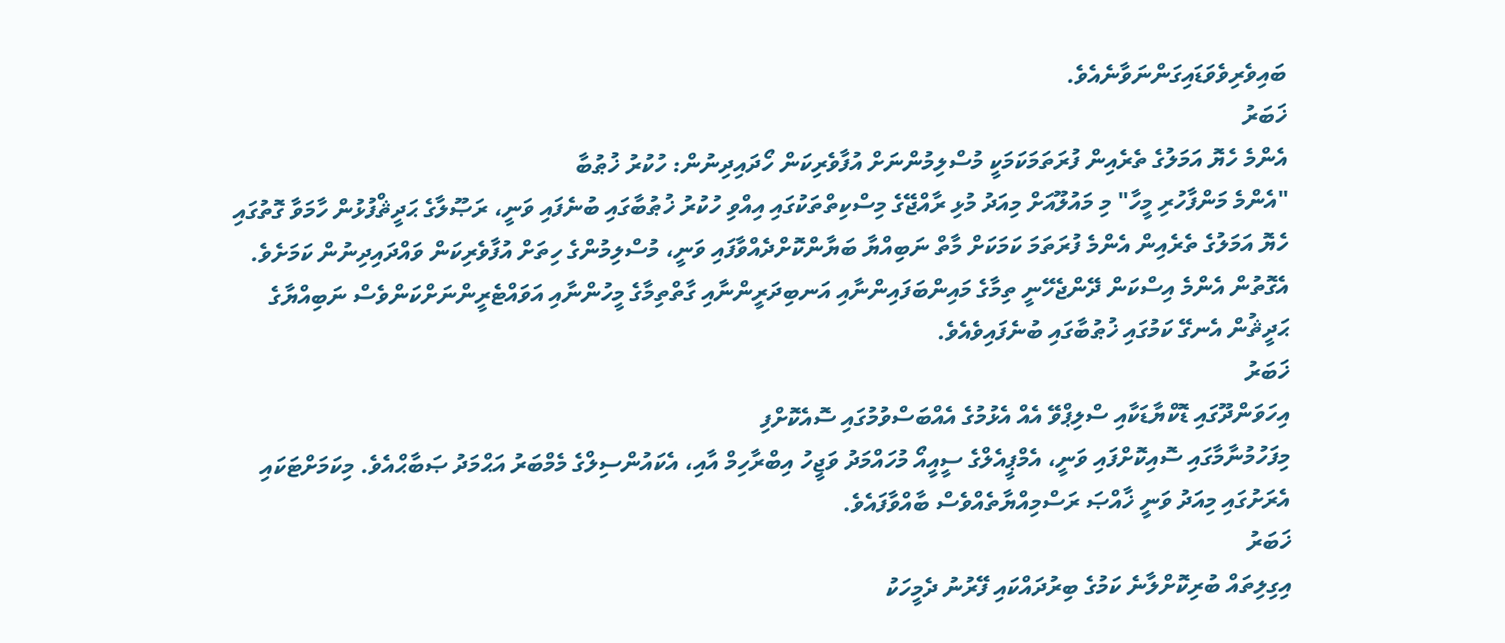ބައިވެރިވެވަޑައިގަންނަވާނެއެވެ.
ޚަބަރު
އެންމެ ހެޔޮ އަމަލުގެ ތެރެއިން ފުރަތަމަކަމަކީ މުސްލިމުންނަށް އުފާވެރިކަން ހޯދައިދިނުން: ހުކުރު ޚުޠުބާ
"އެންމެ މަންފާހުރި މީހާ" މި މައުލޫއަށް މިއަދު މުޅި ރާއްޖޭގެ މިސްކިތްތަކުގައި އިއްވި ހުކުރު ޚުޠުބާގައި ބުނެފައި ވަނީ، ރަޞޫލާގެ ޙަދީޘްފުޅުން ހާމަވާ ގޮތުގައި ހެޔޮ އަމަލުގެ ތެރެއިން އެންމެ ފުރަތަމަ ކަމަކަށް މާތް ނަބިއްޔާ ބަޔާންކޮށްދެއްވާފައި ވަނީ، މުސްލިމުންގެ ހިތަށް އުފާވެރިކަން ވައްދައިދިނުން ކަމަށެވެ. އެގޮތުން އެންމެ އިސްކަން ދޭންޖެހޭނީ ތިމާގެ މައިންބަފައިންނާއި އަނބިދަރީންނާއި ގާތްތިމާގެ މީހުންނާއި އަވައްޓެރީންނަށްކަންވެސް ނަބިއްޔާގެ ޙަދީޘުން އެނގޭ ކަމުގައި ޚުޠުބާގައި ބުނެފައިވެއެވެ.
ޚަބަރު
އިހަވަންދޫގައި ޑޮކްޔާޑަކާއި ސްލިޕްވޭ އެއް އެޅުމުގެ އެއްބަސްވުމުގައި ސޮއެކޮށްފި
މިފަހުމުނާމާގައި ސޮއިކޮށްފައި ވަނީ، އެމްޕީއެލްގެ ސީއީއޯ މުހައްމަދު ވަޖީހު އިބްރާހިމް އާއި، އެކައުންސިލްގެ މެމްބަރު އަޙްމަދު ޞަބާޙްއެވެ. މިކަމަށްޓަކައި އެރަށުގައި މިއަދު ވަނީ ޚާއްޞަ ރަސްމިއްޔާތެއްވެސް ބާއްވާފައެވެ.
ޚަބަރު
އިގިލިތައް ބުރިކޮށްލާނެ ކަމުގެ ބިރުދައްކައި ފޭރުނު ދެމީހަކު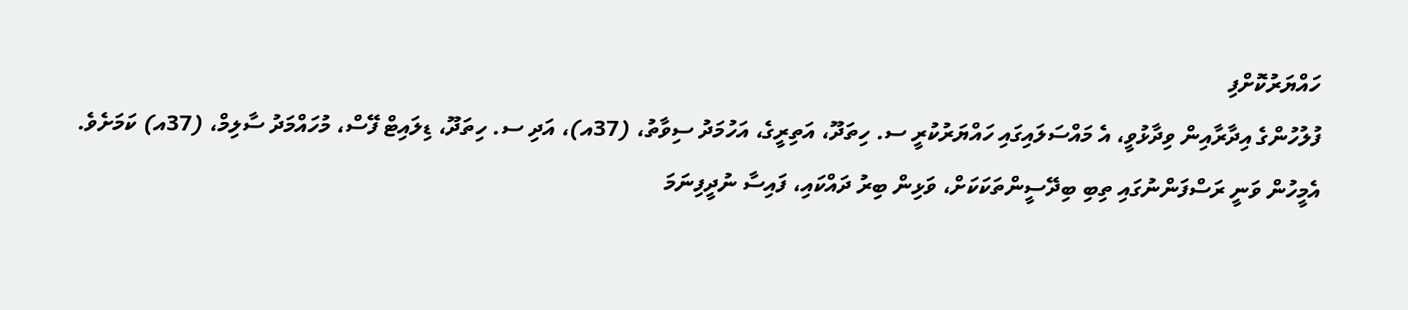ހައްޔަރުކޮށްފި
ފުލުހުންގެ އިދާރާއިން ވިދާޅުވީ، އެ މައްސަލައިގައި ހައްޔަރުކުރީ ސ. ހިތަދޫ، އަތިރީގެ، އަހުމަދު ސިވާތު، (37އ)، އަދި ސ. ހިތަދޫ، ޑިލައިޓް ފޭސް، މުހައްމަދު ސާލިމް، (37އ) ކަމަށެވެ. އެމީހުން ވަނީ ރަސްފަންނުގައި ތިބި ބިދޭސީންތަކަކަށް، ވަޅިން ބިރު ދައްކައި، ފައިސާ ނުދީފިނަމަ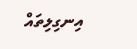އިނގިލިތައް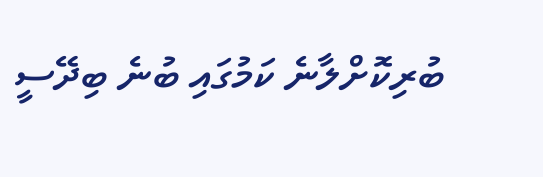ބުރިކޮށްލާނެ ކަމުގައި ބުނެ ބިދޭސީ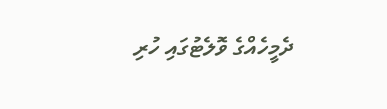ދެމީހެއްގެ ވޮލެޓުގައި ހުރި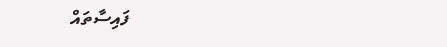ފައިސާތައް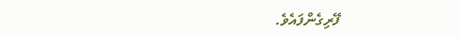ފޭރިގެންފައެވެ.